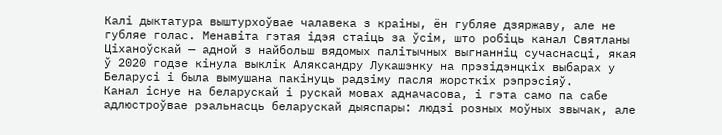Калі дыктатура выштурхоўвае чалавека з краіны, ён губляе дзяржаву, але не губляе голас. Менавіта гэтая ідэя стаіць за ўсім, што робіць канал Святланы Ціханоўскай — адной з найбольш вядомых палітычных выгнанніц сучаснасці, якая ў 2020 годзе кінула выклік Аляксандру Лукашэнку на прэзідэнцкіх выбарах у Беларусі і была вымушана пакінуць радзіму пасля жорсткіх рэпрэсіяў.
Канал існуе на беларускай і рускай мовах адначасова, і гэта само па сабе адлюстроўвае рэальнасць беларускай дыяспары: людзі розных моўных звычак, але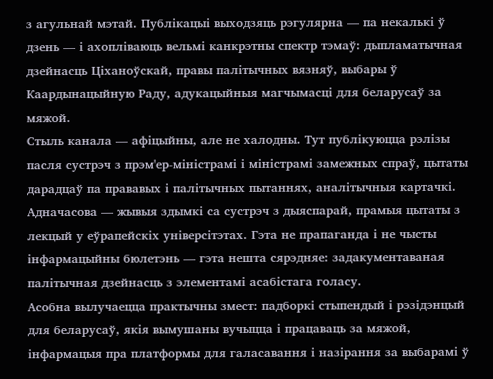з агульнай мэтай. Публікацыі выходзяць рэгулярна — па некалькі ў дзень — і ахопліваюць вельмі канкрэтны спектр тэмаў: дыпламатычная дзейнасць Ціханоўскай, правы палітычных вязняў, выбары ў Каардынацыйную Раду, адукацыйныя магчымасці для беларусаў за мяжой.
Стыль канала — афіцыйны, але не халодны. Тут публікуюцца рэлізы пасля сустрэч з прэм'ер-міністрамі і міністрамі замежных спраў, цытаты дарадцаў па прававых і палітычных пытаннях, аналітычныя картачкі. Адначасова — жывыя здымкі са сустрэч з дыяспарай, прамыя цытаты з лекцый у еўрапейскіх універсітэтах. Гэта не прапаганда і не чысты інфармацыйны бюлетэнь — гэта нешта сярэдняе: задакументаваная палітычная дзейнасць з элементамі асабістага голасу.
Асобна вылучаецца практычны змест: падборкі стыпендый і рэзідэнцый для беларусаў, якія вымушаны вучыцца і працаваць за мяжой, інфармацыя пра платформы для галасавання і назірання за выбарамі ў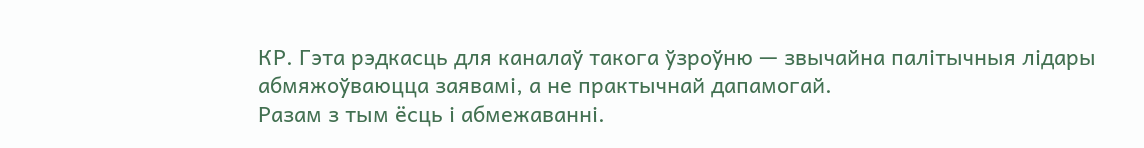КР. Гэта рэдкасць для каналаў такога ўзроўню — звычайна палітычныя лідары абмяжоўваюцца заявамі, а не практычнай дапамогай.
Разам з тым ёсць і абмежаванні.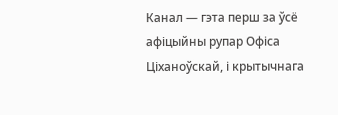Канал — гэта перш за ўсё афіцыйны рупар Офіса Ціханоўскай, і крытычнага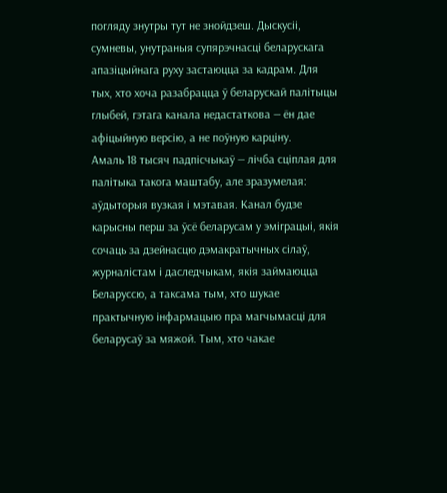погляду знутры тут не знойдзеш. Дыскусіі, сумневы, унутраныя супярэчнасці беларускага апазіцыйнага руху застаюцца за кадрам. Для тых, хто хоча разабрацца ў беларускай палітыцы глыбей, гэтага канала недастаткова — ён дае афіцыйную версію, а не поўную карціну.
Амаль 18 тысяч падпісчыкаў — лічба сціплая для палітыка такога маштабу, але зразумелая: аўдыторыя вузкая і мэтавая. Канал будзе карысны перш за ўсё беларусам у эміграцыі, якія сочаць за дзейнасцю дэмакратычных сілаў, журналістам і даследчыкам, якія займаюцца Беларуссю, а таксама тым, хто шукае практычную інфармацыю пра магчымасці для беларусаў за мяжой. Тым, хто чакае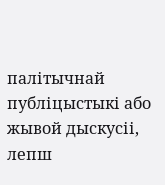палітычнай публіцыстыкі або жывой дыскусіі, лепш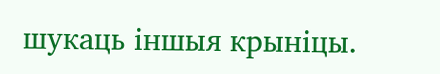шукаць іншыя крыніцы.